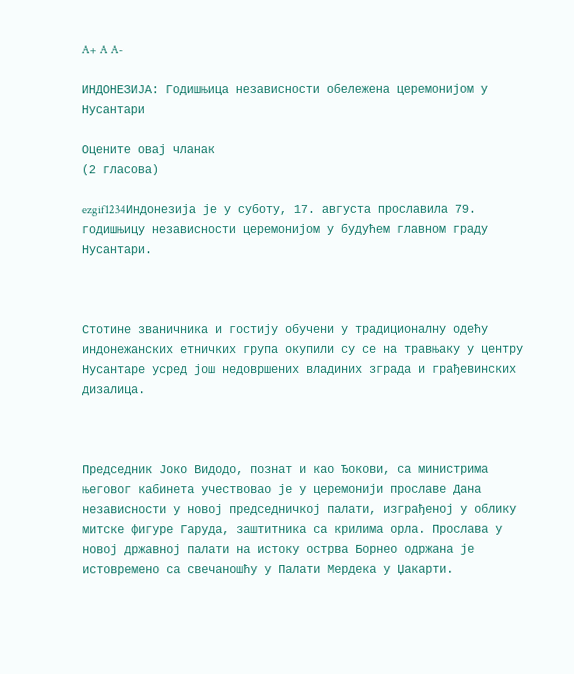A+ A A-

ИНДОНЕЗИЈА: Годишњица независности обележена церемонијом у Нусантари

Оцените овај чланак
(2 гласова)

ezgif1234Индонезија је у суботу, 17. августа прославила 79. годишњицу независности церемонијом у будућем главном граду Нусантари.



Стотине званичника и гостију обучени у традиционалну одећу индонежанских етничких група окупили су се на травњаку у центру Нусантаре усред још недовршених владиних зграда и грађевинских дизалица.



Председник Јоко Видодо, познат и као Ђокови, са министрима његовог кабинета учествовао је у церемонији прославе Дана независности у новој председничкој палати, изграђеној у облику митске фигуре Гаруда, заштитника са крилима орла. Прослава у новој државној палати на истоку острва Борнео одржана је истовремено са свечаношћу у Палати Мердека у Џакарти.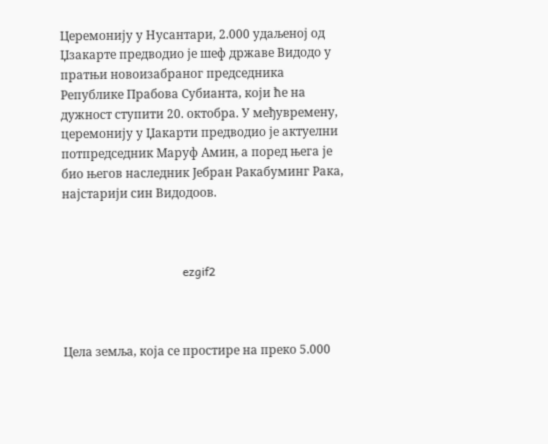Церемонију у Нусантари, 2.000 удаљеној од Џзакарте предводио је шеф државе Видодо у пратњи новоизабраног председника Републике Прабова Субианта, који ће на дужност ступити 20. октобра. У међувремену, церемонију у Џакарти предводио је актуелни потпредседник Маруф Амин, а поред њега је био његов наследник Јебран Ракабуминг Рака, најстарији син Видодоов.



                                        ezgif2



Цела земља, која се простире на преко 5.000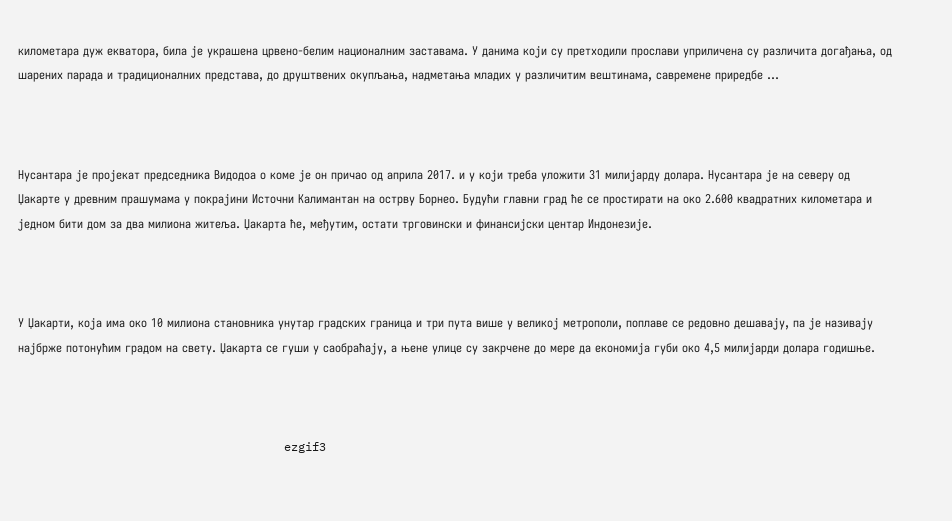километара дуж екватора, била је украшена црвено-белим националним заставама. У данима који су претходили прослави уприличена су различита догађања, од шарених парада и традиционалних представа, до друштвених окупљања, надметања младих у различитим вештинама, савремене приредбе …



Нусантара је пројекат председника Видодоа о коме је он причао од априла 2017. и у који треба уложити 31 милијарду долара. Нусантара је на северу од Џакарте у древним прашумама у покрајини Источни Калимантан на острву Борнео. Будући главни град ће се простирати на око 2.600 квадратних километара и једном бити дом за два милиона житеља. Џакарта ће, међутим, остати трговински и финансијски центар Индонезије.



У Џакарти, која има око 10 милиона становника унутар градских граница и три пута више у великој метрополи, поплаве се редовно дешавају, па је називају најбрже потонућим градом на свету. Џакарта се гуши у саобраћају, а њене улице су закрчене до мере да економија губи око 4,5 милијарди долара годишње.



                                      ezgif3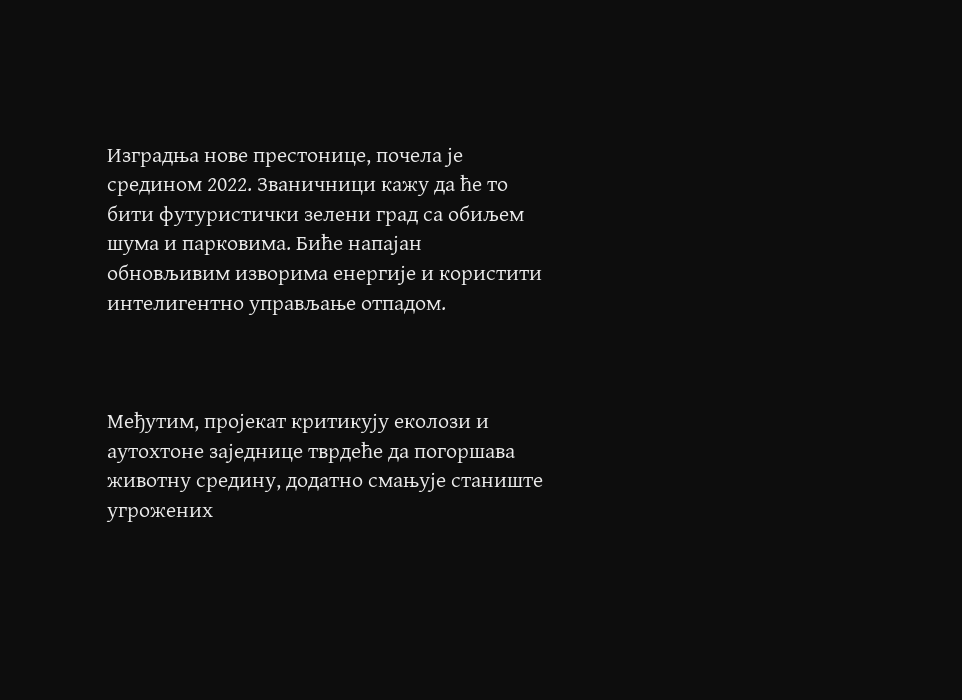Изградња нове престонице, почела је средином 2022. Званичници кажу да ће то бити футуристички зелени град са обиљем шума и парковима. Биће напајан обновљивим изворима енергије и користити интелигентно управљање отпадом.



Међутим, пројекат критикују еколози и аутохтоне заједнице тврдеће да погоршава животну средину, додатно смањује станиште угрожених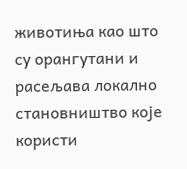животиња као што су орангутани и расељава локално становништво које користи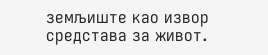земљиште као извор средстава за живот.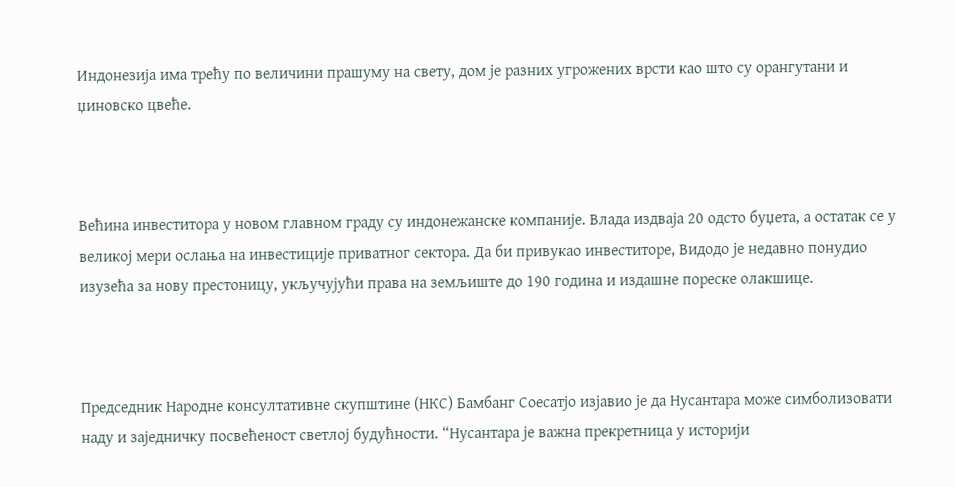Индонезија има трећу по величини прашуму на свету, дом је разних угрожених врсти као што су орангутани и џиновско цвеће.



Већина инвеститора у новом главном граду су индонежанске компаније. Влада издваја 20 одсто буџета, а остатак се у великој мери ослања на инвестиције приватног сектора. Да би привукао инвеститоре, Видодо је недавно понудио изузећа за нову престоницу, укључујући права на земљиште до 190 година и издашне пореске олакшице.



Председник Народне консултативне скупштине (НКС) Бамбанг Соесатјо изјавио је да Нусантара може симболизовати наду и заједничку посвећеност светлој будућности. “Нусантара је важна прекретница у историји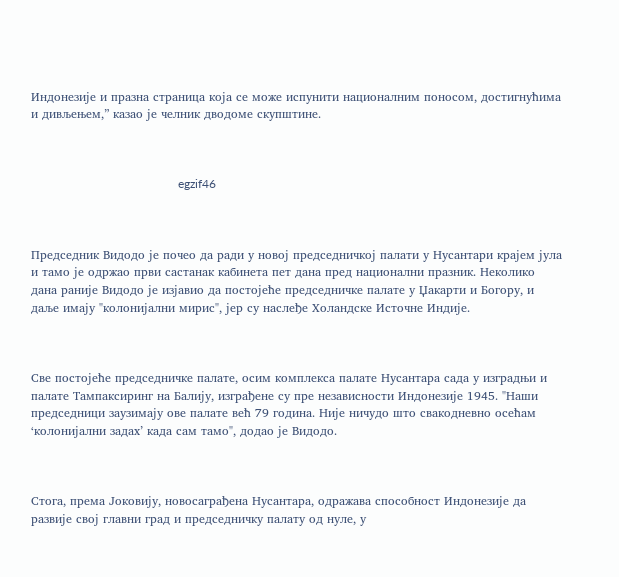Индонезије и празна страница која се може испунити националним поносом, достигнућима и дивљењем,” казао је челник дводоме скупштине.



                                                 egzif46



Председник Видодо је почео да ради у новој председничкој палати у Нусантари крајем јула и тамо је одржао први састанак кабинета пет дана пред национални празник. Неколико дана раније Видодо је изјавио да постојеће председничке палате у Џакарти и Богору, и даље имају "колонијални мирис", јер су наслеђе Холандске Источне Индије.



Све постојеће председничке палате, осим комплекса палате Нусантара сада у изградњи и палате Тампаксиринг на Балију, изграђене су пре независности Индонезије 1945. "Наши председници заузимају ове палате већ 79 година. Није ничудо што свакодневно осећам ‘колонијални задах’ када сам тамо", додао је Видодо.



Стога, према Јоковију, новосаграђена Нусантара, одражава способност Индонезије да развије свој главни град и председничку палату од нуле, у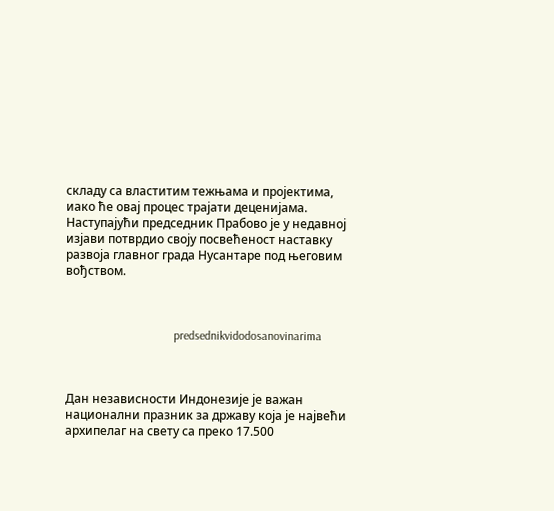складу са властитим тежњама и пројектима, иако ће овај процес трајати деценијама. Наступајући председник Прабово је у недавној изјави потврдио своју посвећеност наставку развоја главног града Нусантаре под његовим вођством.



                                    predsednikvidodosanovinarima



Дан независности Индонезије је важан национални празник за државу која је највећи архипелаг на свету са преко 17.500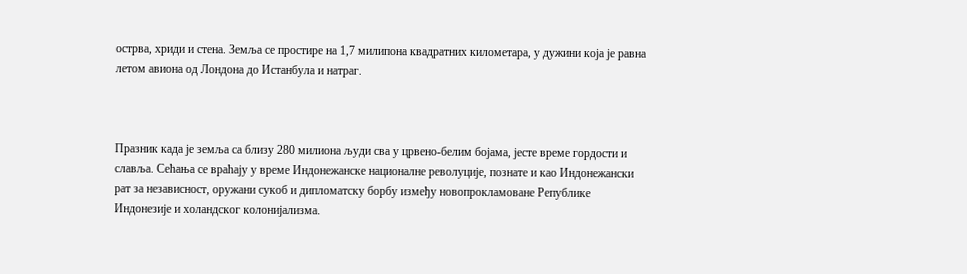острва, хриди и стена. Земља се простире на 1,7 милипона квадратних километара, у дужини која је равна летом авиона од Лондона до Истанбула и натраг.



Празник када је земља са близу 280 милиона људи сва у црвено-белим бојама, јесте време гордости и славља. Сећања се враћају у време Индонежанске националне револуције, познате и као Индонежански рат за независност, оружани сукоб и дипломатску борбу између новопрокламоване Републике Индонезије и холандског колонијализма.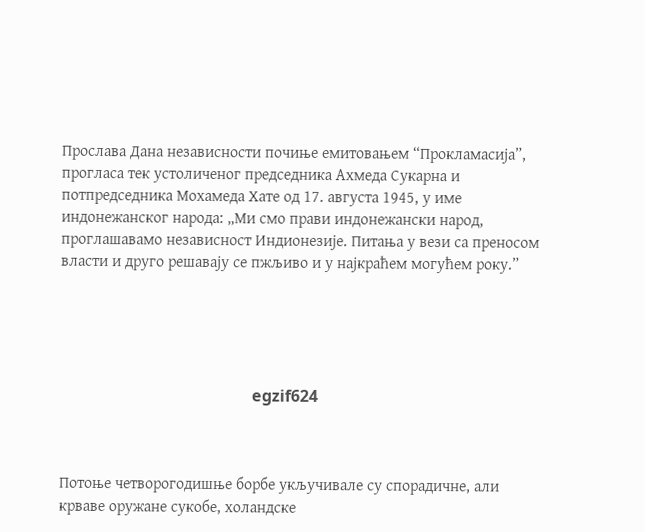Прослава Дана независности почиње емитовањем “Прокламасија”, прогласа тек устоличеног председника Ахмеда Сукарна и потпредседника Мохамеда Хате од 17. августа 1945, у име индонежанског народа: „Ми смо прави индонежански народ, проглашавамо независност Индионезије. Питања у вези са преносом власти и друго решавају се пжљиво и у најкраћем могућем року.”





                                                egzif624



Потоње четворогодишње борбе укључивале су спорадичне, али крваве оружане сукобе, холандске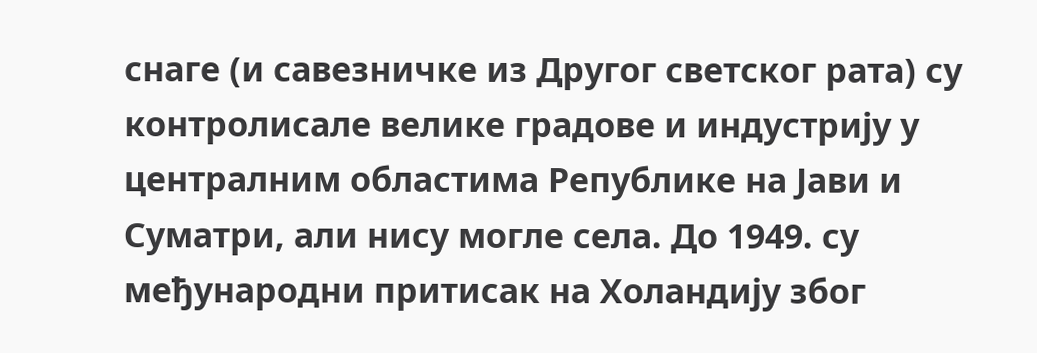снаге (и савезничке из Другог светског рата) су контролисале велике градове и индустрију у централним областима Републике на Јави и Суматри, али нису могле села. До 1949. су међународни притисак на Холандију због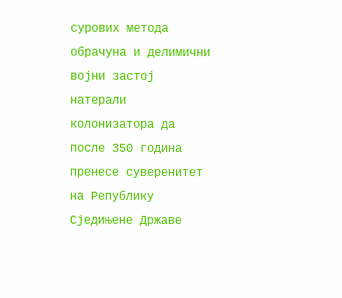сурових метода обрачуна и делимични војни застој натерали колонизатора да после 350 година пренесе суверенитет на Републику Сједињене Државе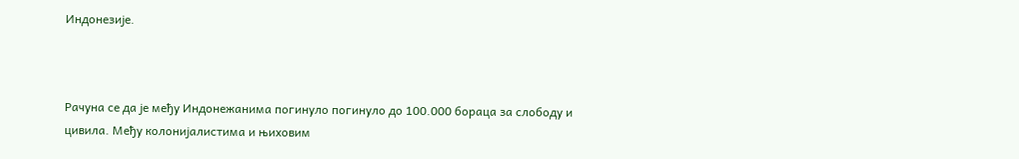Индонезије.



Рачуна се да је међу Индонежанима погинуло погинуло до 100.000 бораца за слободу и цивила. Међу колонијалистима и њиховим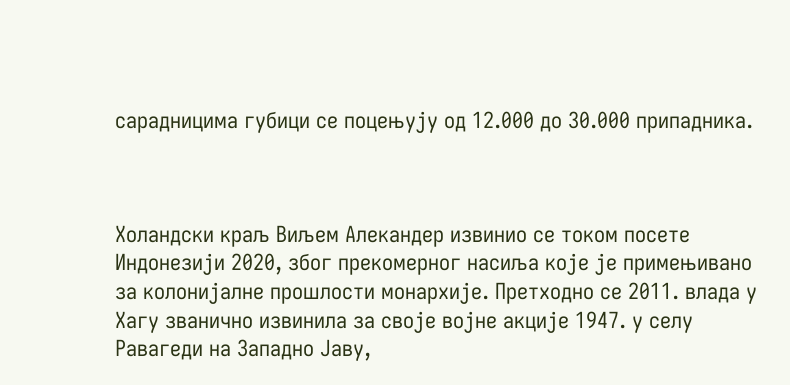сарадницима губици се поцењују од 12.000 до 30.000 припадника.



Холандски краљ Виљем Алекандер извинио се током посете Индонезији 2020, због прекомерног насиља које је примењивано за колонијалне прошлости монархије. Претходно се 2011. влада у Хагу званично извинила за своје војне акције 1947. у селу Равагеди на Западно Јаву,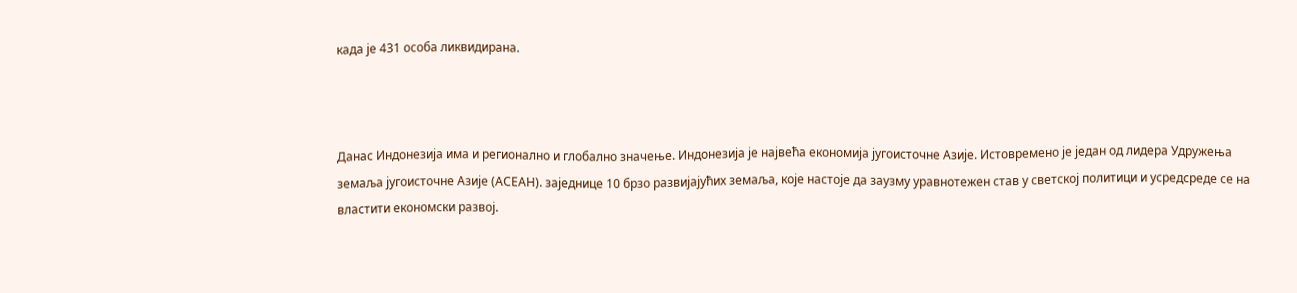када је 431 особа ликвидирана.



Данас Индонезија има и регионално и глобално значење. Индонезија је највећа економија југоисточне Азије. Истовремено је један од лидера Удружења земаља југоисточне Азије (АСЕАН). заједнице 10 брзо развијајућих земаља, које настоје да заузму уравнотежен став у светској политици и усредсреде се на властити економски развој.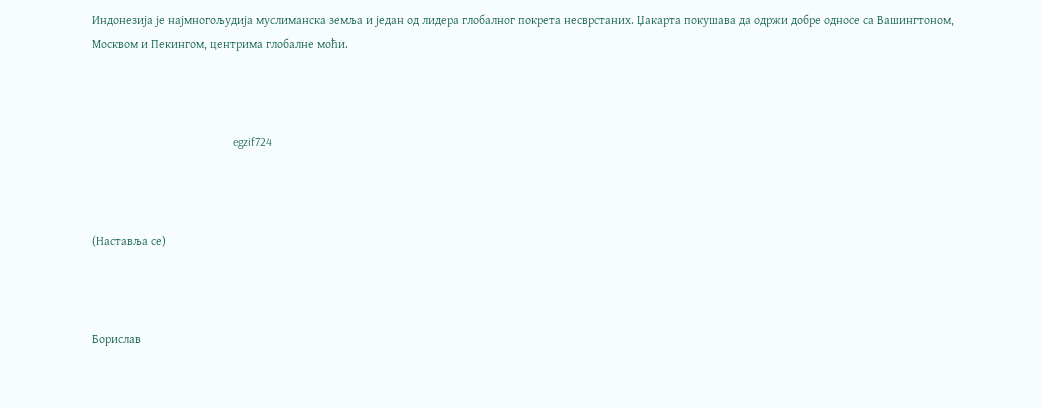Индонезија је најмногољудија муслиманска земља и један од лидера глобалног покрета несврстаних. Џакарта покушава да одржи добре односе са Вашингтоном, Москвом и Пекингом, центрима глобалне моћи.



                                               egzif724



(Наставља се)



Борислав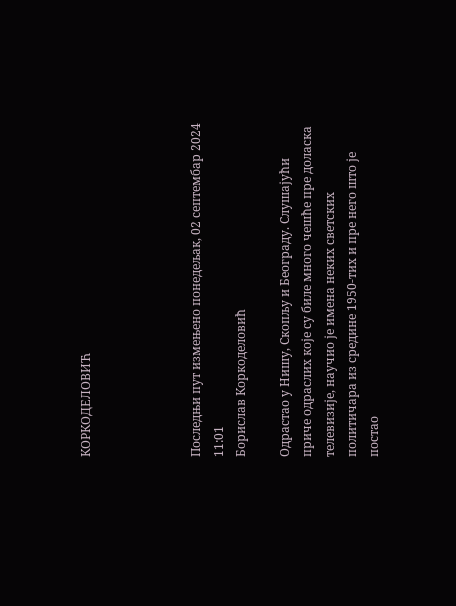КОРКОДЕЛОВИЋ




Последњи пут измењено понедељак, 02 септембар 2024 11:01
Борислав Коркоделовић

Одрастао у Нишу, Скопљу и Београду. Слушајући приче одраслих које су биле много чешће пре доласка телевизије, научио је имена неких светских политичара из средине 1950-тих и пре него што је постао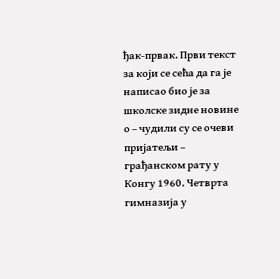ђак-првак. Први текст за који се сећа да га је написао био је за школске зидне новине о – чудили су се очеви пријатељи – грађанском рату у Конгу 1960. Четврта гимназија у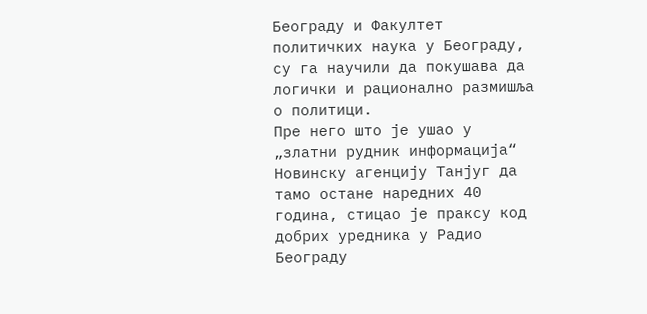Београду и Факултет политичких наука у Београду, су га научили да покушава да логички и рационално размишља о политици.
Пре него што је ушао у „златни рудник информација“ Новинску агенцију Танјуг да тамо остане наредних 40 година, стицао је праксу код добрих уредника у Радио Београду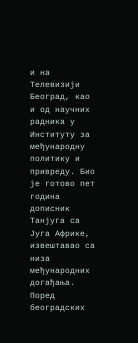и на Телевизији Београд, као и од научних радника у Институту за међународну политику и привреду. Био је готово пет година дописник Танјуга са Југа Африке, извештавао са низа међународних догађања. Поред београдских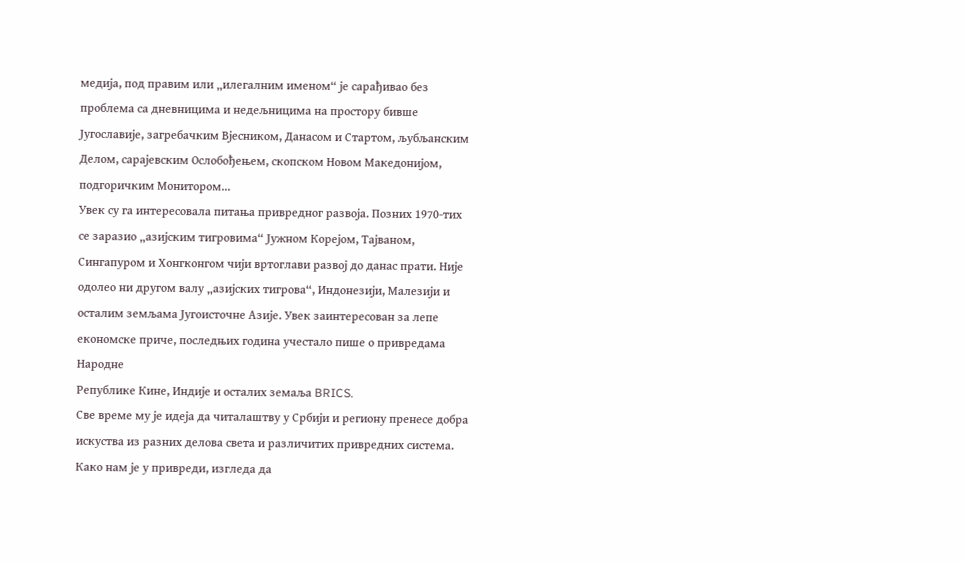медија, под правим или „илегалним именом“ је сарађивао без проблема са дневницима и недељницима на простору бивше Југославије, загребачким Вјесником, Данасом и Стартом, љубљанским Делом, сарајевским Ослобођењем, скопском Новом Македонијом, подгоричким Монитором...
Увек су га интересовала питања привредног развоја. Позних 1970-тих се заразио „азијским тигровима“ Јужном Корејом, Тајваном, Сингапуром и Хонгконгом чији вртоглави развој до данас прати. Није одолео ни другом валу „азијских тигрова“, Индонезији, Малезији и осталим земљама Југоисточне Азије. Увек заинтересован за лепе економске приче, последњих година учестало пише о привредама Народне
Републике Кине, Индије и осталих земаља BRICS.
Све време му је идеја да читалаштву у Србији и региону пренесе добра искуства из разних делова света и различитих привредних система. Како нам је у привреди, изгледа да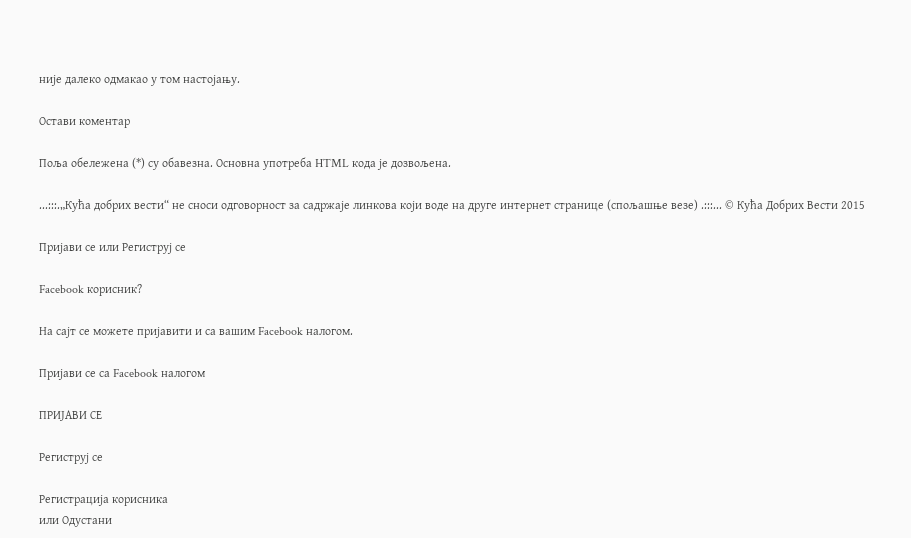није далеко одмакао у том настојању.

Остави коментар

Поља обележена (*) су обавезна. Основна употреба HTML кода је дозвољена.

...:::.„Кућа добрих вести“ не сноси одговорност за садржаје линкова који воде на друге интернет странице (спољашње везе) .:::... © Кућа Добрих Вести 2015

Пријави се или Региструј се

Facebook корисник?

На сајт се можете пријавити и са вашим Facebook налогом.

Пријави се са Facebook налогом

ПРИЈАВИ СЕ

Региструј се

Регистрација корисника
или Одустани